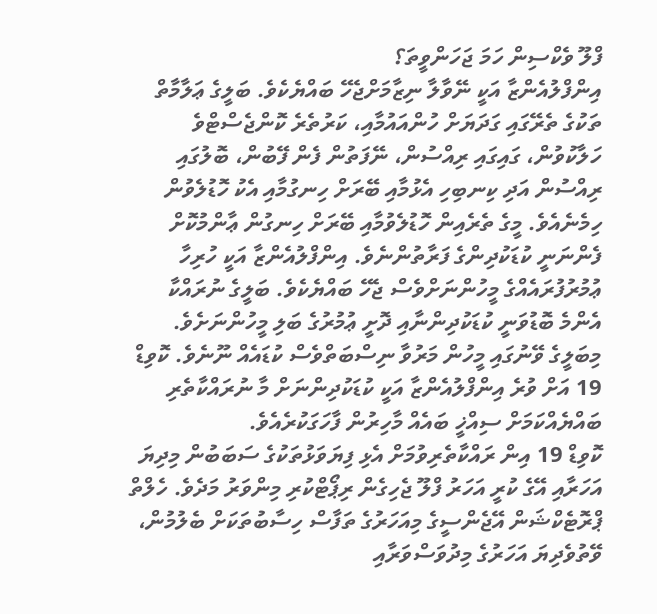ފްލޫ ވެކްސިން ހަމަ ޖަހަންވީތަ؟
އިންފްލުއެންޒާ އަކީ ނޭވާލާ ނިޒާމަށްޖެހޭ ބައްޔެކެވެ. ބަލީގެ ޢަލާމާތް ތަކުގެ ތެރޭގައި ގަދަޔަށް ހުންއައުމާއި، ކަރުތެރެ ކޮންޖެސްޓްވެ ހަލާކުވުން، ގައިގައި ރިއްސުން، ނޭފަތުން ފެން ފޭބުން، ބޮލުގައި ރިއްސުން އަދި ކިނބިހި އެޅުމާއި ބޭރަށް ހިނގުމާއި އެކު ހޮޑުލެވުން ހިމެނެއެވެ. މީގެ ތެރެއިން ހޮޑުލެވުމާއި ބޭރަށް ހިނގުން ޢާންމުކޮށް ފެންނަނީ ކުޑަކުދިންގެ ފަރާތުންނެވެ. އިންފްލުއެންޒާ އަކީ ހުރިހާ ޢުމުރުފުރައެއްގެ މީހުންނަށްވެސް ޖެހޭ ބައްޔެކެވެ. ބަލީގެ ނުރައްކާ އެންމެ ބޮޑުވަނީ ކުޑަކުދިންނާއި ދޮށީ ޢުމުރުގެ ބަލި މީހުންނަށެވެ. މިބަލީގެ ވޭނުގައި މީހުން މަރުވާ ނިސްބަތްވެސް ކުޑައެއް ނޫނެވެ. ކޮވިޑް 19 އަށް ވުރެ އިންފްލުއެންޒާ އަކީ ކުޑަކުދިންނަށް މާ ނުރައްކާތެރި ބައްޔެއްކަމަށް ސިއްޚީ ބައެއް މާހިރުން ފާހަގަކުރެއެވެ.
ކޮވިޑް 19 އިން ރައްކާތެރިވުމަށް އެޅި ފިޔަވަޅުތަކުގެ ސަބަބުން މިދިޔަ އަހަރާއި އޭގެ ކުރީ އަހަރު ފްލޫ ޖެހިގެން ރިޕޯޓްކުރި މިންވަރު މަދެވެ. ހެލްތް ޕްރޮޓެކްޝަން އޭޖެންސީގެ މިއަހަރުގެ ތަފާސް ހިސާބުތަކަށް ބެލުމުން، ވޭތުވެދިޔަ އަހަރުގެ މިދުވަސްވަރާއި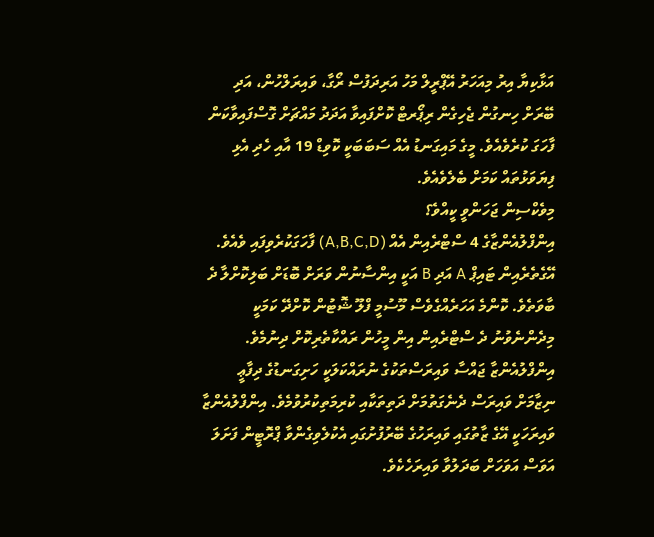އަޅާކިޔާ އިރު މިއަހަރު އޭޕްރީލް މަހު އަރިދަފުސް ރޯގާ، ވައިރަލްހުން، އަދި ބޭރަށް ހިނގުން ޖެހިގެން ރިޕޯރޓް ކޮށްފައިވާ އަދަދު މައްޗަށް ގޮސްފައިވާކަން ފާހަގަ ކުރެވެއެވެ. މީގެ މައިގަނޑު އެއް ސަބަބަކީ ކޮވިޑް 19 އާއި ހެދި އެޅި ފިޔަވަޅުތައް ކަމަށް ބެލެވެއެވެ.
މިވެކްސިން ޖަހަންވީ ކީއްވެ؟
އިންފްލުއެންޒާގެ 4 ސްޓްރެއިން އެއް (A,B,C,D) ފާހަގަކުރެވިފައި ވެއެވެ. އޭގެތެރެއިން ޓައިޕް A އަދި B އަކީ އިންސާނުން ވަރަށް ބޮޑަށް ބަލިކޮށްލާ ދެ ބާވަތެވެ. ކޮންމެ އަހަރެއްގެވެސް މޫސުމީ ފްލޫ ޝޮޓުން ކޮށްދޭ ކަމަކީ މިދެންނެވުނު ދެ ސްޓްރެއިން އިން މީހުން ރައްކާތެރިކޮށް ދިނުމެވެ. އިންފްލުއެންޒާ ޖައްސާ ވައިރަސްތަކުގެ ނުރައްކަލަކީ ހަށިގަނޑުގެ ދިފާޢީ ނިޒާމަށް ވައިރަސް ދެނެގަތުމަށް ދަތިތަކާއި ކުރިމަތިކުރުވުމެވެ. އިންފްލުއެންޒާ ވައިރަހަކީ އޭގެ ޒާތުގައި ވައިރަހުގެ ބޭރުފުށުގައި އެކުލެވިގެންވާ ޕްރޮޓީން ފަށަލަ އަވަސް އަވަހަށް ބަދަލުވާ ވައިރަހެކެވެ.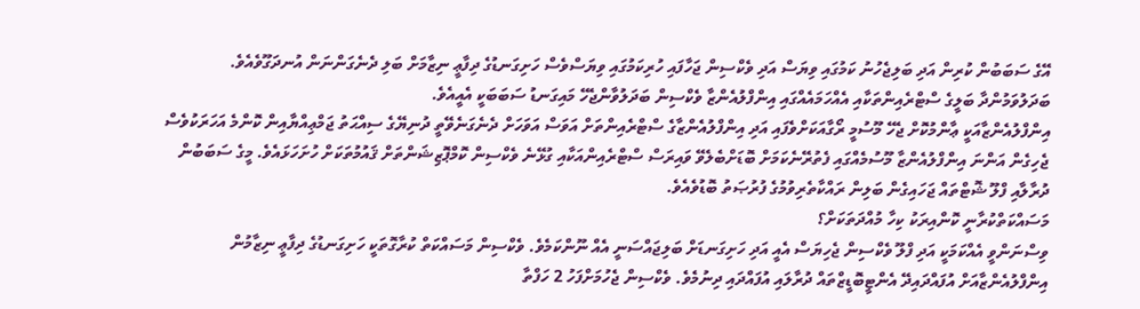އޭގެ ސަބަބުން ކުރިން އަދި ބަލިޖެހުނު ކަމުގައި ވިޔަސް އަދި ވެކްސިން ޖަހާފައި ހުރިކަމުގައި ވިޔަސްވެސް ހަށިގަނޑުގެ ދިފާޢީ ނިޒާމަށް ބަލި ދެނެގަންނަން އުނދަގޫވެއެވެ. ބަދަލުވަމުންދާ ބަލީގެ ސްޓްރެއިންތަކާއި އެއްހަމައެއްގައި އިންފްލުއެންޒާ ވެކްސިން ބަދަލުވާންޖެހޭ މައިގަނޑު ސަބަބަކީ އެއީއެވެ.
އިންފްލުއެންޒާއަކީ ޢާންމުކޮށް ޖެހޭ މޫސުމީ ރޯގާއަކަށްވެފައި އަދި އިންފްލުއެންޒާގެ ސްޓްރެއިންތަށް އަވަސް އަވަހަށް ދެނެގަނެވޭތީ ދުނިޔޭގެ ސިއްޙަތު ޖަމްޢިއްޔާއިން ކޮންމެ އަހަރަކުވެސް ޖެހިގެން އަންނަ އިންފްލުއެންޒާ މޫސުމެއްގައި ފެތުރޭނެކަމަށް ބޮޑަށްބެލެވޭ ވައިރަސް ސްޓްރެއިންއަކާއި ގުޅޭނެ ވެކްސިން ކޮމްޕޮޒިޝަންތަށް ޤައުމުތަކަށް ހުށަހަޅައެވެ. މީގެ ސަބަބުން ދުރާލާއި ފްލޫ ޝޮޓްތައް ޖަހައިގެން ބަލިން ރައްކާތެރިވުމުގެ ފުރުޞަތު ބޮޑުވެއެވެ.
މަސައްކަތްކުރާނީ ކޮންއިރަކު ކިހާ މުއްދަތަކަށް؟
ވިސްނަންވީ އެއްކަމަކީ އަދި ފްލޫ ވެކްސިން ޖެހިޔަސް އެއީ އަދި ހަށިގަނޑަށް ބަލިޖައްސަނީ އެއް ނޫންކަމެވެ. ވެކްސިން މަސައްކަތް ކުރާގޮތަކީ ހަށިގަނޑުގެ ދިފާޢީ ނިޒާމުން އިންފްލުއެންޒާއަށް އުފައްދައިދޭ އެންޓީބޮޑީޒްތައް ދުރާލައި އުފައްދައި ދިނުމެވެ. ވެކްސިން ޖެހުމަށްފަހު 2 ހަފްތާ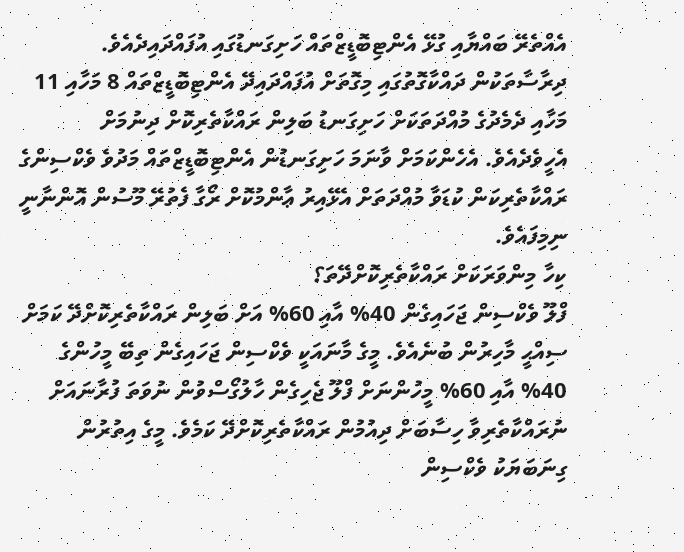އެއްތެރޭ ބައްޔާއި ގުޅޭ އެންޓިބޮޑީޒްތައް ހަށިގަނޑުގައި އުފައްދައިދެއެވެ. ދިރާސާތަކުން ދައްކާގޮތުގައި މިގޮތަށް އުފައްދައިދޭ އެންޓިބޮޑީޒްތައް 8 މަހާއި 11 މަހާއި ދެމެދުގެ މުއްދަތަކަށް ހަށިގަނޑު ބަލިން ރައްކާތެރިކޮށް ދިނުމަށް އެހީވެދެއެވެ. އެހެންކަމަށް ވާނަމަ ހަށިގަނޑުން އެންޓިބޮޑީޒްތައް މަދުވެ ވެކްސިންގެ ރައްކާތެރިކަން ކުޑަވާ މުއްދަތަށް އެޅޭއިރު ޢާންމުކޮށް ރޯގާ ފެތުރޭ މޫސުން އޮންނާނީ ނިމިފައެވެ.
ކިހާ މިންވަރަކަށް ރައްކާތެރިކޮށްދޭތަ؟
ފްލޫ ވެކްސިން ޖަހައިގެން 40% އާއި 60% އަށް ބަލިން ރައްކާތެރިކޮށްދޭ ކަމަށް ސިއްޙީ މާހިރުން ބުނެއެވެ. މީގެ މާނައަކީ ވެކްސިން ޖަހައިގެން ތިބޭ މީހުންގެ 40% އާއި 60% މީހުންނަށް ފްލޫ ޖެހިގެން ހާލުގޯސްވުން ނުވަތަ ފުރާނައަށް ނުރައްކާތެރިވާ ހިސާބަށް ދިއުމުން ރައްކާތެރިކޮށްދޭ ކަމެވެ. މީގެ އިތުރުން ގިނަބަޔަކު ވެކްސިން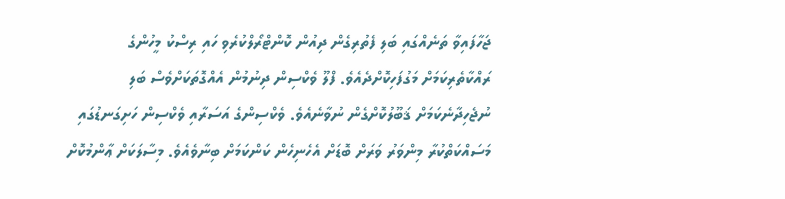ޖަހާފައިވާ ތަނެއްގައި ބަލި ފެތުރިގެން ދިއުން ކޮންޓްރޯލްކުރެވި ހައި ރިސްކު މީހުންގެ ރައްކާތެރިކަމަށް މަގުފަހިކޮށްދެއެވެ. ފްލޫ ވެކްސިން ދިނުމުން އެއްގޮތަކަށްވެސް ބަލި ނުޖެހިދާނެކަމަށް ޤަބޫލުކޮށްގެން ނުވާނެއެވެ. ވެކްސިންގެ އަސަރާއި ވެކްސިން ހަށިގަނޑުގައި މަސައްކަތްކުރާ މިންވަރު ވަރަށް ބޮޑަށް އެހެނިހެން ކަންކަމަށް ބިނާވެއެވެ. މިސާލަކަށް ޢާންމުކޮށް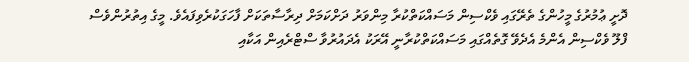ދޮށީ ޢުމުރުގެ މީހުންގެ ތެރޭގައި ވެކްސިން މަސައްކަތްކުރާ މިންވަރު ދަށްކަމަށް ދިރާސާތަކަށް ފާހަގަކުރެވިފައެވެ. މީގެ އިތުރުންވެސް ފްލޫ ވެކްސިން އެންމެ އެދެވޭ ގޮތެއްގައި މަސައްކަތްކުރާނީ އޭރަކު އެދައުރުވާ ސްޓްރެއިން އަކާއި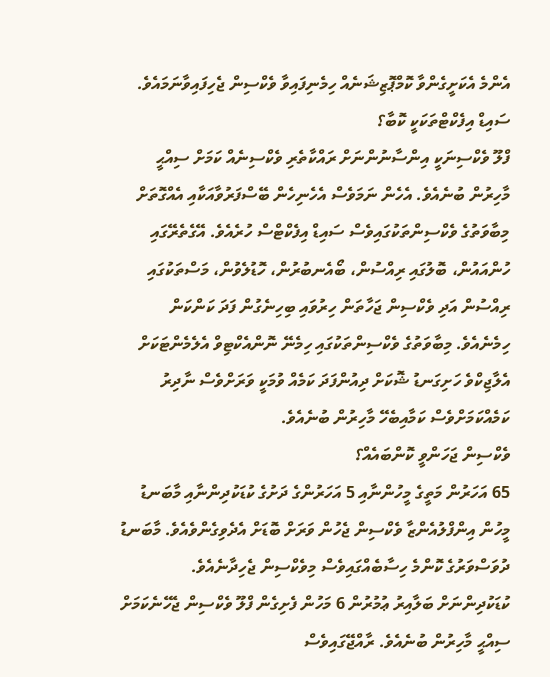އެންމެ އެކަށީގެންވާ ކޮމްޕޮޒިޝަނެއް ހިމެނިފައިވާ ވެކްސިން ޖެހިފައިވާނަމައެވެ.
ސައިޑް އިފެކްޓްތަކަކީ ކޮބާ؟
ފްލޫ ވެކްސިނަކީ އިންސާނުންނަށް ރައްކާތެރި ވެކްސިނެއް ކަމަށް ސިއްޙީ މާހިރުން ބުނެއެވެ. އެހެން ނަމަވެސް އެހެނިހެން ބޭސްފަރުވާއަކާއި އެއްގޮތަށް މިބާވަތުގެ ވެކްސިންތަކުގައިވެސް ސައިޑް އިފެކްޓްސް ހުރެއެވެ. އޭގެތެރޭގައި ހުންއައުން، ބޮލުގައި ރިއްސުން، ބޯއެނބުރުން، ހޮޑުލެވުން، މަސްތަކުގައި ރިއްސުން އަދި ވެކްސިން ޖަހާތަން ހިރުވައި ބިހިނެގުން ފަދަ ކަންކަން ހިމެނެއެވެ. މިބާވަތުގެ ވެކްސިންތަކުގައި ހިމެނޭ ނޮންއެކްޓިވް އެލެމެންޓަކަށް އެލާޖިކްވެ ހަށިގަނޑު ޝޮކަށް ދިއުންފަދަ ކަމެއް ވުމަކީ ވަރަށްވެސް ނާދިރު ކަމެއްކަމަށްވެސް ކަމާއިބެހޭ މާހިރުން ބުނެއެވެ.
ވެކްސިން ޖަހަންވީ ކޮންބައެއް؟
65 އަހަރުން މަތީގެ މީހުންނާއި 5 އަހަރުންގެ ދަށުގެ ކުޑަކުދިންނާއި މާބަނޑު މީހުން އިންފްލުއެންޒާ ވެކްސިން ޖެހުން ވަރަށް ބޮޑަށް އެދެވިގެންވެއެވެ. މާބަނޑު ދުވަސްވަރުގެ ކޮންމެ ހިސާބެއްގައިވެސް މިވެކްސިން ޖެހިދާނެއެވެ. ކުޑަކުދިންނަށް ބަލާއިރު ޢުމުރުން 6 މަހުން ފެށިގެން ފްލޫ ވެކްސިން ޖެހޭނެކަމަށް ސިއްޙީ މާހިރުން ބުނެއެވެ. ރާއްޖޭގައިވެސް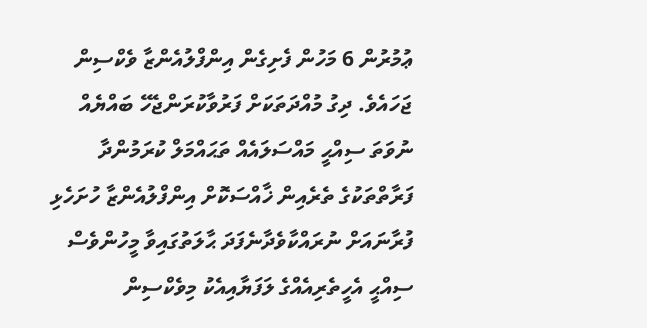ޢުމުރުން 6 މަހުން ފެށިގެން އިންފްލުއެންޒާ ވެކްސިން ޖަހައެވެ. ދިގު މުއްދަތަކަށް ފަރުވާކުރަންޖެހޭ ބައްޔެއް ނުވަތަ ސިއްޙީ މައްސަލައެއް ތަޙައްމަލް ކުރަމުންދާ ފަރާތްތަކުގެ ތެރެއިން ޚާއްސަކޮށް އިންފްލުއެންޒާ ހުށަހެޅި ފުރާނައަށް ނުރައްކާވެދާނެފަދަ ޙާލަތުގައިވާ މީހުންވެސް ސިއްޙީ އެހީތެރިއެއްގެ ލަފަޔާއިއެކު މިވެކްސިން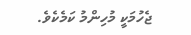ޖެހުމަކީ މުހިންމު ކަމެކެވެ.